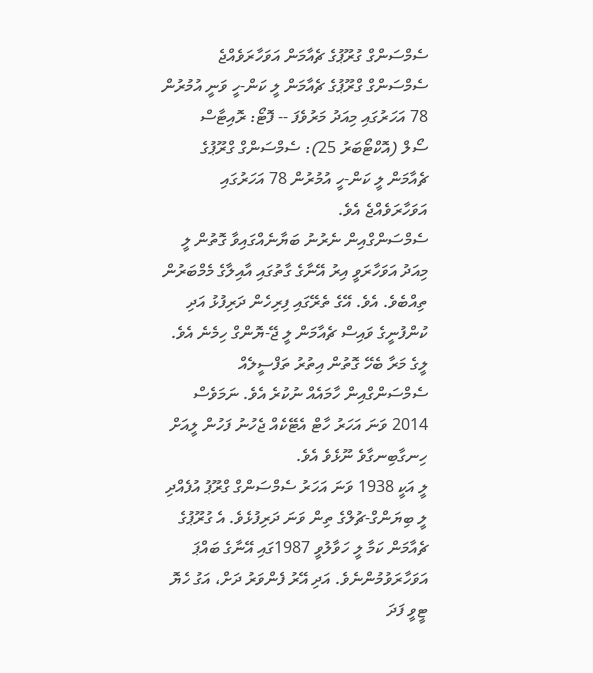ސެމްސަންގް ގުރޫޕުގެ ޗެއާމަން އަވަހާރަވެއްޖެ
ސެމްސަންގް ގްރޫޕުގެ ޗެއާމަން ލީ ކަން-ހީ ވަނީ އުމުރުން 78 އަހަރުގައި މިއަދު މަރުވެފަ -- ފޮޓޯ: ރޮއިޓާސް
ސޯލް (އޮކްޓޯބަރު 25): ސެމްސަންގް ގްރޫޕުގެ ޗެއާމަން ލީ ކަން-ހީ އުމުރުން 78 އަހަރުގައި އަވަހާރަވެއްޖެ އެވެ.
ސެމްސަންގްއިން ނެރުނު ބަޔާނެއްގައިވާ ގޮތުން ލީ މިއަދު އަވަހާރަވީ އިރު އޭނާގެ ގާތުގައި އާއިލާގެ މެމްބަރުން ތިއްބެވެ. އެވެ. އޭގެ ތެރޭގައި ފިރިހެން ދަރިފުޅު އަދި ކުންފުނީގެ ވައިސް ޗެއާމަން ލީ ޖޭ-ޔޮންގް ހިމެނެ އެވެ.
ލީގެ މަރާ ބެހޭ ގޮތުން އިތުރު ތަފްސީލެއް ސެމްސަންގްއިން ހާމައެއް ނުކުރެ އެވެ. ނަމަވެސް 2014 ވަނަ އަހަރު ހާޓް އެޓޭކެއް ޖެހުނު ފަހުން ލީއަށް ހިނގާބިނގާވެ ނޫޅެވެ އެވެ.
ލީ އަކީ 1938 ވަނަ އަހަރު ސެމްސަންގް ގްރޫޕު އުފެއްދި ލީ ބިޔަންގް-ޗުލްގެ ތިން ވަނަ ދަރިފުޅެވެ. އެ ގުރޫޕުގެ ޗެއާމަން ކަމާ ލީ ހަވާލުވީ 1987ގައި އޭނާގެ ބައްޕަ އަވަހާރަވުމުންނެވެ. އަދި އޭރު ފެންވަރު ދަށް، އަގު ހެޔޮ ޓީވީ ފަދަ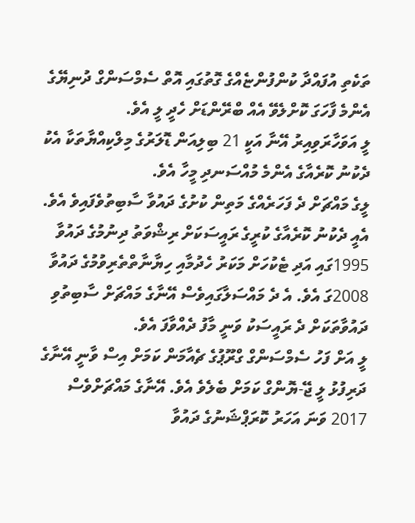ތަކެތި އުފައްދާ ކުންފުންޏެއްގެ ގޮތުގައި އޮތް ސެމްސަންގް ދުނިޔޭގެ އެންމެ ފާހަގަ ކޮށްލެވޭ އެއް ބްރޭންޑަށް ހެދީ ލީ އެވެ.
ލީ އަވަހާރަވިއިރު އޭނާ އަކީ 21 ބިލިއަން ޑޮލަރުގެ މިލްކިއްޔާތަކާ އެކު ދެކުނު ކޮރެއާގެ އެންމެ މުއްސަނދި މީހާ އެވެ.
ލީގެ މައްޗަށް ދެ ފަހަރެއްގެ މަތިން ކުށުގެ ދައުވާ ސާބިތުވެފައިވެ އެވެ. އެއީ ދެކުނު ކޮރެއާގެ ކުރީގެ ރައީސަކަށް ރިޝްވަތު ދިނުމުގެ ދައުވާ 1995ގައި އަދި ޓެކުހަށް މަކަރު ހެދުމާއި ހިޔާނާތްތެރިވުމުގެ ދައުވާ 2008ގަ އެވެ. އެ ދެ މައްސަލާގައިވެސް އޭނާގެ މައްޗަށް ސާބިތުވި ދައުވާތަކަށް ދެ ރައީސަކު ވަނީ މާފު ދެއްވާފަ އެވެ.
ލީ އަށް ފަހު ސެމްސަންގް ގްރޫޕުގެ ޗެއާމަން ކަމަށް އިސް ވާނީ އޭނާގެ ދަރިފުޅު ލީ ޖޭ-ޔޮންގް ކަމަށް ބެލެވެ އެވެ. އޭނާގެ މައްޗަށްވެސް 2017 ވަނަ އަހަރު ކޮރަޕްޝަނުގެ ދައުވާ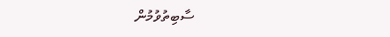ސާބިތުވުމުން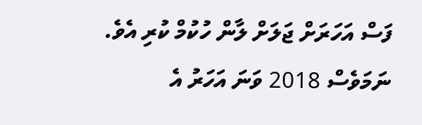ފަސް އަހަރަށް ޖަލަށް ލާން ހުކުމް ކުރި އެވެ. ނަމަވެސް 2018 ވަނަ އަހަރު އެ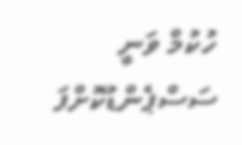ހުކުމް ވަނީ ސަސްޕެންޑުކޮށްފަ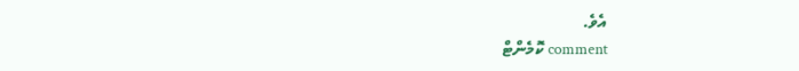އެވެ.
comment ކޮމެންޓް